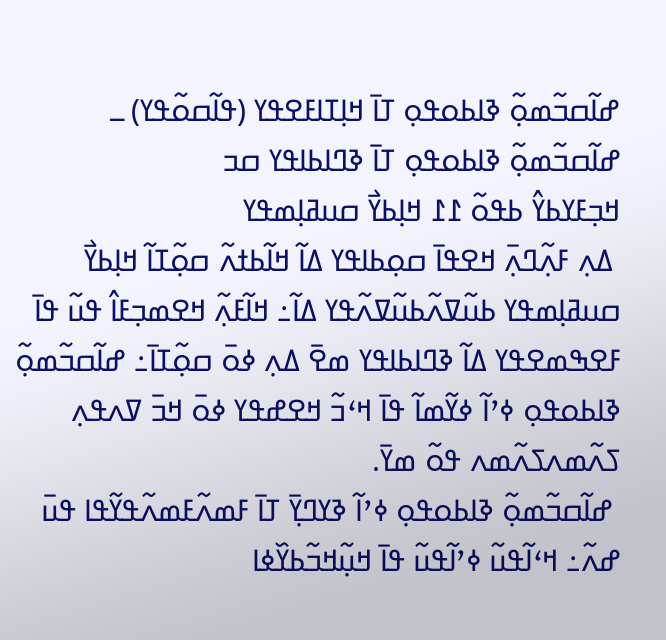ߝߊ߬ߛߏ߬ߘߋ߲߬ ߢߊߕߋߟߋ߲ ߠߊ߫ ߞߊ߲ߠߊߓߐߟߌ (ߟߊ߬ߛߋ߬ߟߌ) ߺ
ߝߊ߬ߛߏ߬ߘߋ߲߬ ߢߊߕߋߟߋ߲ ߠߊ߫ ߢߣߊߕߊߟߌ ߛߏ
ߞߏ߲ߓߌߕߌ߮ ߕߟߋ߬ ߁߁ ߞߊ߲ߕߌ߯ ߛߎߥߊ߲ߘߟߌ
 ߡߍ߲ ߓߍ߲߬ߣߍ߲߫ ߞߐߟߊ߫ ߛߋ߲ߕߊߟߌ ߡߊ߬ ߞߊ߬ߕߙߍ߬ ߛߋ߲߬ߠߊ߬ ߞߊ߲ߕߌ߯ ߛߎߥߊ߲ߘߟߌ ߕߎ߬ߜߍ߬ߕߎ߬ߜߍ߬ߟߌ ߡߊ߬߸ ߞߊ߬ߓߍ߲߬ ߞߐߘߏ߲ߓߊ߮ ߟߎ߬ ߟߊ߫ ߓߐߒߘߐߟߌ ߡߊ߬ ߢߣߊߕߊߟߌ ߘߐ߫ ߡߍ߲ ߦߋ߫ ߛߋ߲߬ߠߊ߫߸ ߝߊ߬ߛߏ߬ߘߋ߲߬ ߢߊߕߋߟߋ߲ ߦߴߊ߬ ߦߌ߬ߘߊ߬ ߟߊ߫ ߞߵߏ߬ ߞߐߝߟߌ ߦߋ߫ ߞߏ߫ ߜߍߟߍ߲ ߖߍ߬ߘߍߖߍ߬ߘߍ ߟߋ߬ ߘߌ߫.
 ߝߊ߬ߛߏ߬ߘߋ߲߬ ߢߊߕߋߟߋ߲ ߦߴߊ߬ ߢߌߣߌ߲߫ ߠߊ߫ ߓߘߍ߬ߓߘߍ߬ߟߌ߬ߟߊ ߟߎ߫ ߝߍ߬߸ ߞߵߊ߬ߟߎ߬ ߦߴߊ߬ߟߎ߬ ߟߊ߫ ߞߎ߲߬ߞߏ߬ߕߌ߰ߦߊ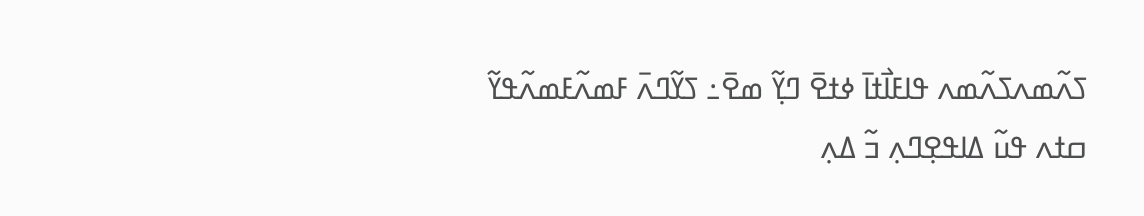ߖߍ߬ߘߍߖߍ߬ߘߍ ߟߊߓߊ߯ߙߊ߫ ߦߙߐ߫ ߣߌ߲߬ ߘߐ߫߸ ߖߌ߬ߣߍ߫ ߓߘߍ߬ߓߘߍ߬ߟߌ߬ ߛߙߍ ߟߎ߬ ߡߊߟߐ߲ߣߍ߲ ߏ߬ ߡߍ߲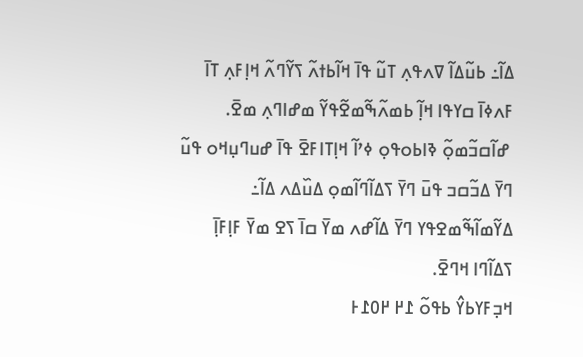ߡߊ߬߸ ߕߎ߬ߡߊ߬ ߜߍߟߍ߲ ߠߎ߬ ߟߊ߫ ߞߊ߬ߕߙߍ߬ ߖߌ߬ߣߍ߬ ߞߊ߲ߓߍ߲ ߠߊ߫ ߓߍߦߊ߫ ߛߌߟߊ ߞߊ߲߬ ߕߘߍ߬ߒ߬ߘߐ߬ߟߌ߬ ߘߝߊߣߍ߲ ߘߐ߫.
 ߝߊ߬ߛߏ߬ߘߋ߲߬ ߢߊߕߋߟߋ߲ ߦߴߊ߬ ߞߊ߲ߠߊߓߐ߫ ߟߊ߫ ߝߎߣߎ߲ߞߋ ߟߎ߬ ߣߌ߫ ߡߏ߬ߛߏ ߟߎ߫ ߣߌ߫ ߖߡߊ߬ߣߊ߬ߘߋ߲ ߡߎ߰ߡߍ ߡߊ߬߸ ߡߌ߬ߘߊ߬ߒ߬ߘߐߟߌ ߣߌ߫ ߡߊ߬ߝߍ ߘߌ߫ ߛߊ߫ ߖߐ ߘߌ߫ ߓߊ߲ߓߊ߲߫ ߖߡߊ߬ߣߊ ߞߣߐ߫.
ߞߏ߲ߓߌߕߌ߮ ߕߟߋ߬ ߁߂ ߂߀߁߅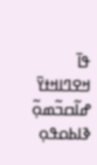ߟߊ߫ ߞߐߣߊߞߙߌ߫
ߝߊ߬ߛߏ߬ߘߋ߲߬ ߢߊߕߋߟߋ߲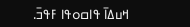ߞߎߡߊ߫ ߟߊߛߋߟߊ ߓߟߏ߫.